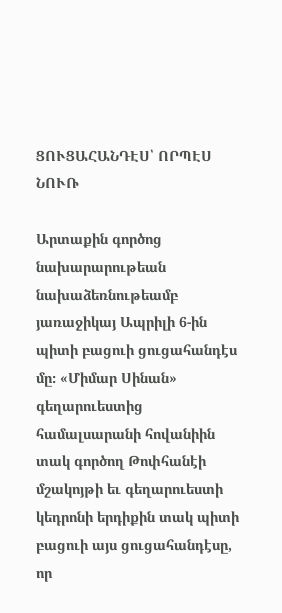ՑՈՒՑԱՀԱՆԴԷՍ՝ ՈՐՊԷՍ ՆՈՒՌ

Արտաքին գործոց նախարարութեան նախաձեռնութեամբ յառաջիկայ Ապրիլի 6-ին պիտի բացուի ցուցահանդէս մը։ «Միմար Սինան» գեղարուեստից համալսարանի հովանիին տակ գործող Թոփհանէի մշակոյթի եւ գեղարուեստի կեդրոնի երդիքին տակ պիտի բացուի այս ցուցահանդէսը, որ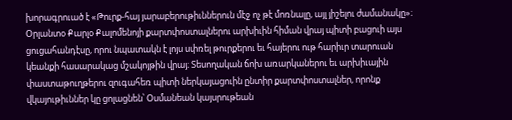խորագրուած է «Թուրք-հայ յարաբերութիւններուն մէջ ոչ թէ մոռնալը, այլ յիշելու ժամանակը»։  Օրլանտօ Քարլօ Քալոմենոյի քարտփոստալներու արխիւին հիման վրայ պիտի բացուի այս ցուցահանդէսը, որու նպատակն է լոյս սփռել թուրքերու եւ հայերու ութ հարիւր տարուան կեանքի հասարակաց մշակոյթին վրայ։ Տեսողական ճոխ առարկաներու եւ արխիւային փաստաթուղթերու զուգահեռ պիտի ներկայացուին ընտիր քարտփոստալներ, որոնք վկայութիւններ կը ցոլացնեն՝ Օսմանեան կայսրութեան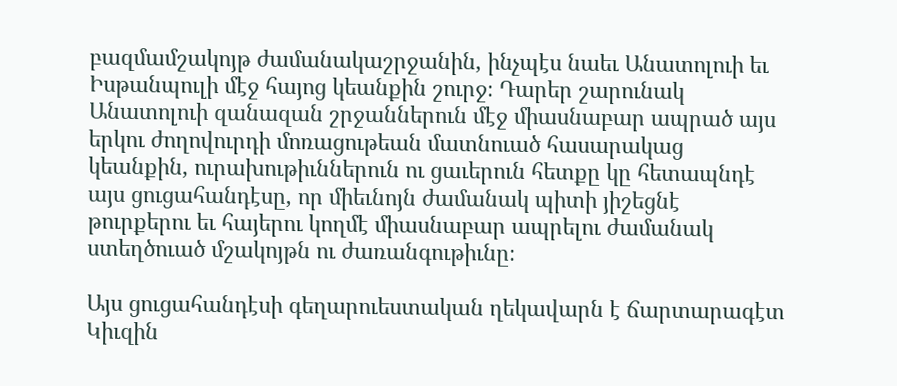բազմամշակոյթ ժամանակաշրջանին, ինչպէս նաեւ Անատոլուի եւ Իսթանպուլի մէջ հայոց կեանքին շուրջ։ Դարեր շարունակ Անատոլուի զանազան շրջաններուն մէջ միասնաբար ապրած այս երկու ժողովուրդի մոռացութեան մատնուած հասարակաց կեանքին, ուրախութիւններուն ու ցաւերուն հետքը կը հետապնդէ այս ցուցահանդէսը, որ միեւնոյն ժամանակ պիտի յիշեցնէ թուրքերու եւ հայերու կողմէ միասնաբար ապրելու ժամանակ ստեղծուած մշակոյթն ու ժառանգութիւնը։

Այս ցուցահանդէսի գեղարուեստական ղեկավարն է ճարտարագէտ Կիւզին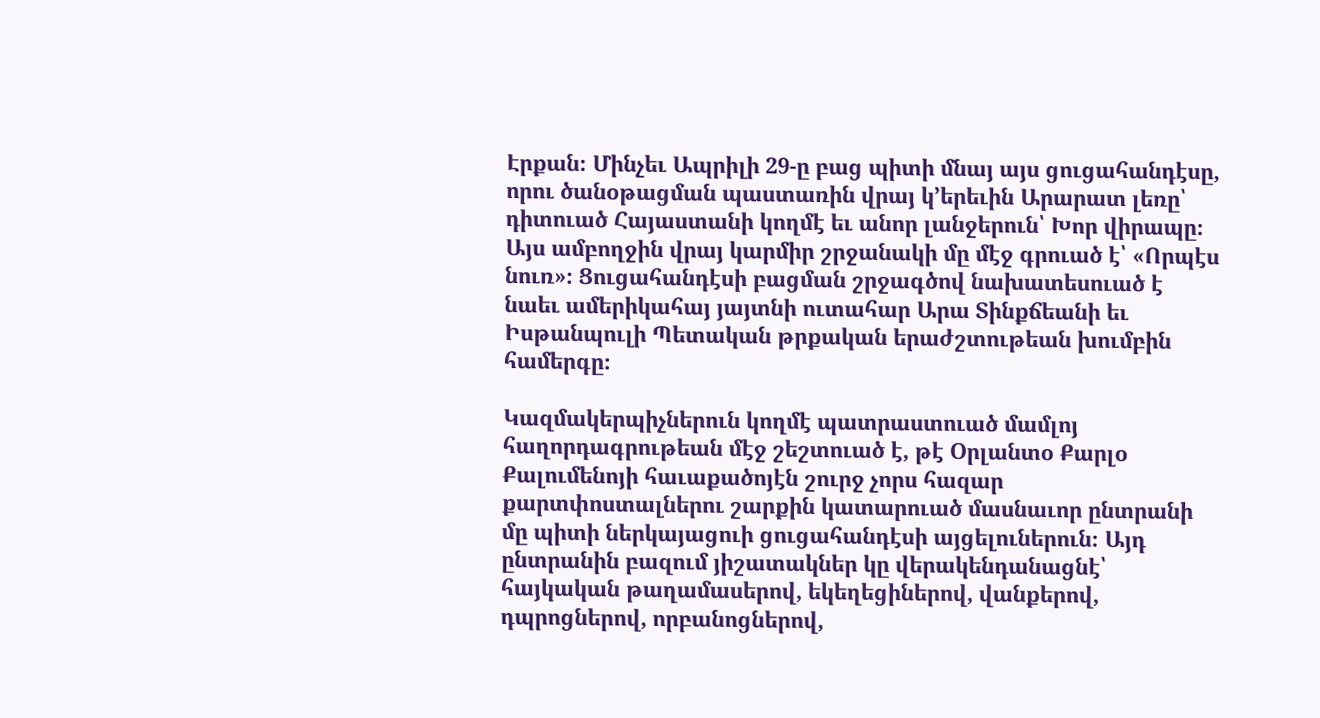Էրքան։ Մինչեւ Ապրիլի 29-ը բաց պիտի մնայ այս ցուցահանդէսը, որու ծանօթացման պաստառին վրայ կ՚երեւին Արարատ լեռը՝ դիտուած Հայաստանի կողմէ եւ անոր լանջերուն՝ Խոր վիրապը։ Այս ամբողջին վրայ կարմիր շրջանակի մը մէջ գրուած է՝ «Որպէս նուռ»։ Ցուցահանդէսի բացման շրջագծով նախատեսուած է նաեւ ամերիկահայ յայտնի ուտահար Արա Տինքճեանի եւ Իսթանպուլի Պետական թրքական երաժշտութեան խումբին համերգը։

Կազմակերպիչներուն կողմէ պատրաստուած մամլոյ հաղորդագրութեան մէջ շեշտուած է, թէ Օրլանտօ Քարլօ Քալումենոյի հաւաքածոյէն շուրջ չորս հազար քարտփոստալներու շարքին կատարուած մասնաւոր ընտրանի մը պիտի ներկայացուի ցուցահանդէսի այցելուներուն։ Այդ ընտրանին բազում յիշատակներ կը վերակենդանացնէ՝ հայկական թաղամասերով, եկեղեցիներով, վանքերով, դպրոցներով, որբանոցներով,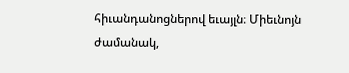հիւանդանոցներով եւայլն։ Միեւնոյն ժամանակ,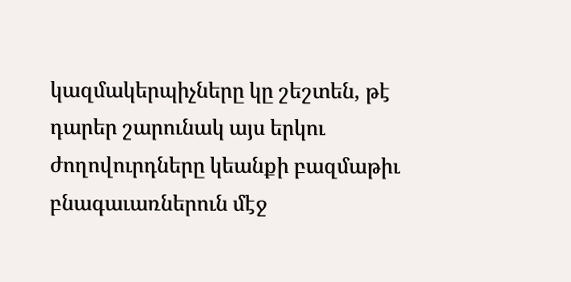կազմակերպիչները կը շեշտեն, թէ դարեր շարունակ այս երկու ժողովուրդները կեանքի բազմաթիւ բնագաւառներուն մէջ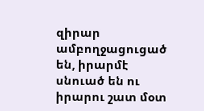զիրար ամբողջացուցած են, իրարմէ սնուած են ու իրարու շատ մօտ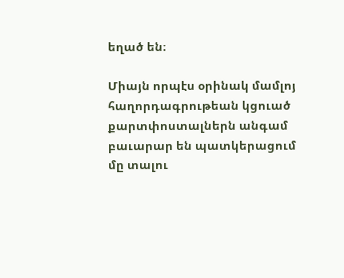եղած են։

Միայն որպէս օրինակ մամլոյ հաղորդագրութեան կցուած քարտփոստալներն անգամ բաւարար են պատկերացում մը տալու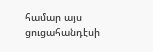համար այս ցուցահանդէսի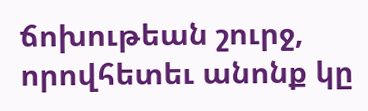ճոխութեան շուրջ, որովհետեւ անոնք կը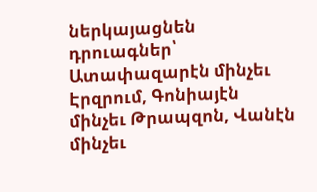ներկայացնեն դրուագներ՝ Ատափազարէն մինչեւ Էրզրում, Գոնիայէն մինչեւ Թրապզոն, Վանէն մինչեւ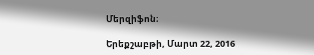Մերզիֆոն։

Երեքշաբթի, Մարտ 22, 2016